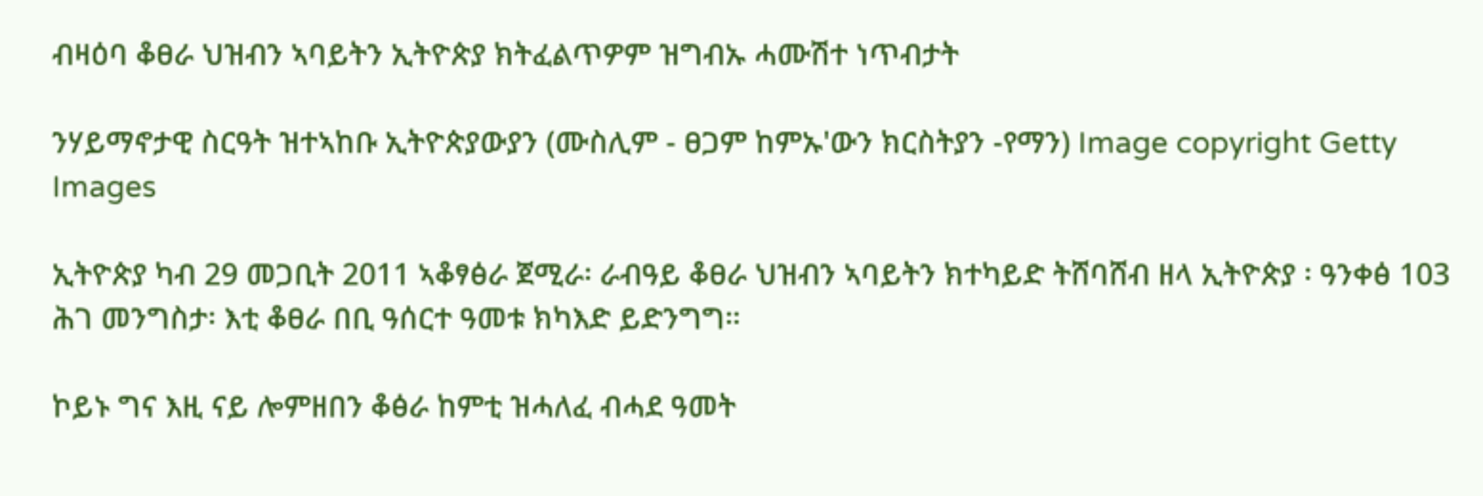ብዛዕባ ቆፀራ ህዝብን ኣባይትን ኢትዮጵያ ክትፈልጥዎም ዝግብኡ ሓሙሽተ ነጥብታት

ንሃይማኖታዊ ስርዓት ዝተኣከቡ ኢትዮጵያውያን (ሙስሊም - ፀጋም ከምኡ'ውን ክርስትያን -የማን) Image copyright Getty Images

ኢትዮጵያ ካብ 29 መጋቢት 2011 ኣቆፃፅራ ጀሚራ፡ ራብዓይ ቆፀራ ህዝብን ኣባይትን ክተካይድ ትሸባሸብ ዘላ ኢትዮጵያ ፡ ዓንቀፅ 103 ሕገ መንግስታ፡ እቲ ቆፀራ በቢ ዓሰርተ ዓመቱ ክካእድ ይድንግግ።

ኮይኑ ግና እዚ ናይ ሎምዘበን ቆፅራ ከምቲ ዝሓለፈ ብሓደ ዓመት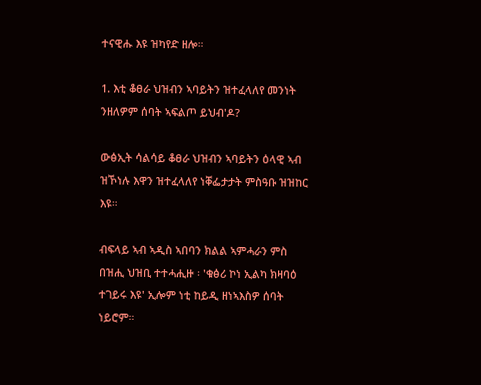ተናዊሑ እዩ ዝካየድ ዘሎ።

1. እቲ ቆፀራ ህዝብን ኣባይትን ዝተፈላለየ መንነት ንዘለዎም ሰባት ኣፍልጦ ይህብ'ዶ?

ውፅኢት ሳልሳይ ቆፀራ ህዝብን ኣባይትን ዕላዊ ኣብ ዝኾነሉ እዋን ዝተፈላለየ ነቐፌታታት ምስዓቡ ዝዝከር እዩ።

ብፍላይ ኣብ ኣዲስ ኣበባን ክልል ኣምሓራን ምስ በዝሒ ህዝቢ ተተሓሒዙ ፡ 'ቁፅሪ ኮነ ኢልካ ክዛባዕ ተገይሩ እዩ' ኢሎም ነቲ ከይዲ ዘነኣእስዎ ሰባት ነይሮም።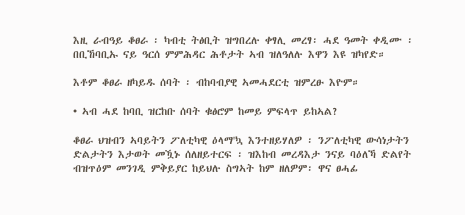እዚ ራብዓይ ቆፀራ ፡ ካብቲ ትፅቢት ዝግበረሉ ቀፃሊ መረፃ፡ ሓደ ዓመት ቀዲሙ ፡ በቢኸባቢኡ ናይ ዓርሰ ምምሕዳር ሕቶታት ኣብ ዝለዓለሉ እዋን እዩ ዝካየድ።

እቶም ቆፀራ ዘካይዱ ሰባት ፡ ብከባብያዊ ኣመሓደርቲ ዝምረፁ እዮም።

• ኣብ ሓደ ከባቢ ዝርከቡ ሰባት ቁፅሮም ከመይ ምፍላጥ ይከኣል?

ቆፀራ ህዝብን ኣባይትን ፖለቲካዊ ዕላማ'ኳ እንተዘይሃለዎ ፡ ንፖለቲካዊ ውሳነታትን ድልታትን እታወት መዃኑ ሰለዘይተርፍ ፡ ዝእከብ መረዳእታ ንናይ ባዕለኻ ድልየት ብዝጥዕም መንገዲ ምቅይያር ከይህሉ ስግኣት ከም ዘለዎም፡ ዋና ፀሓፊ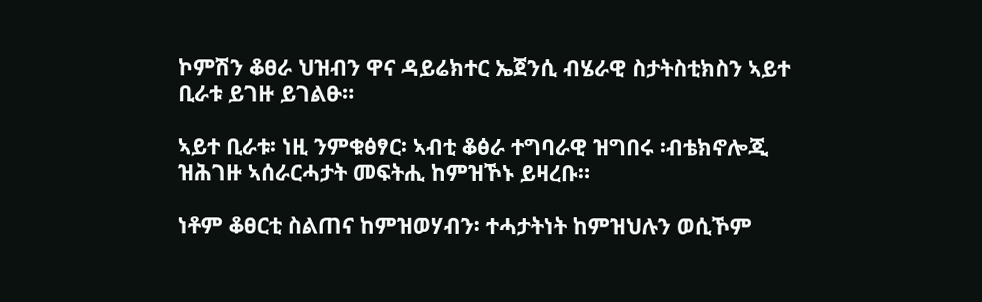ኮምሽን ቆፀራ ህዝብን ዋና ዳይሬክተር ኤጀንሲ ብሄራዊ ስታትስቲክስን ኣይተ ቢራቱ ይገዙ ይገልፁ።

ኣይተ ቢራቱ፡ ነዚ ንምቁፅፃር፡ ኣብቲ ቆፅራ ተግባራዊ ዝግበሩ ፡ብቴክኖሎጂ ዝሕገዙ ኣሰራርሓታት መፍትሒ ከምዝኾኑ ይዛረቡ።

ነቶም ቆፀርቲ ስልጠና ከምዝወሃብን፡ ተሓታትነት ከምዝህሉን ወሲኾም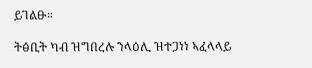ይገልፁ።

ትፅቢት ካብ ዝግበረሉ ንላዕሊ ዝተጋነነ ኣፈላላይ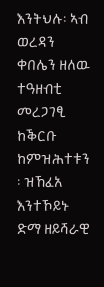እንትህሉ፡ ኣብ ወረዳን ቀበሌን ዘለዉ ተዓዘብቲ መረጋገፂ ከቕርቡ ከምዝሕተቱን ፡ ዝኸፈአ እንተኾይኑ ድማ ዘይሻራዊ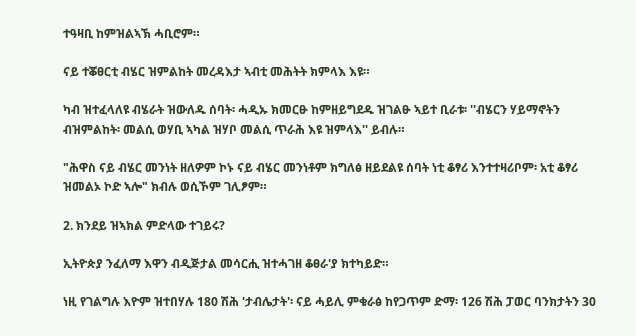ተዓዛቢ ከምዝልኣኽ ሓቢሮም።

ናይ ተቖፀርቲ ብሄር ዝምልከት መረዳእታ ኣብቲ መሕትት ክምላእ እዩ።

ካብ ዝተፈላለዩ ብሄራት ዝውለዱ ሰባት፡ ሓዲኡ ክመርፁ ከምዘይግደዱ ዝገልፁ ኣይተ ቢራቱ፡ ''ብሄርን ሃይማኖትን ብዝምልከት፡ መልሲ ወሃቢ ኣካል ዝሃቦ መልሲ ጥራሕ እዩ ዝምላእ'' ይብሉ።

"ሕዋስ ናይ ብሄር መንነት ዘለዎም ኮኑ ናይ ብሄር መንነቶም ክግለፅ ዘይደልዩ ሰባት ነቲ ቆፃሪ እንተተዛሪቦም፡ አቲ ቆፃሪ ዝመልኦ ኮድ ኣሎ" ክብሉ ወሲኾም ገሊፆም።

2. ክንደይ ዝኣክል ምድላው ተገይሩ?

ኢትዮጵያ ንፈለማ እዋን ብዲጅታል መሳርሒ ዝተሓገዘ ቆፀራ'ያ ክተካይድ።

ነዚ የገልግሉ እዮም ዝተበሃሉ 180 ሽሕ 'ታብሌታት'፡ ናይ ሓይሊ ምቁራፅ ከየጋጥም ድማ፡ 126 ሽሕ ፓወር ባንክታትን 30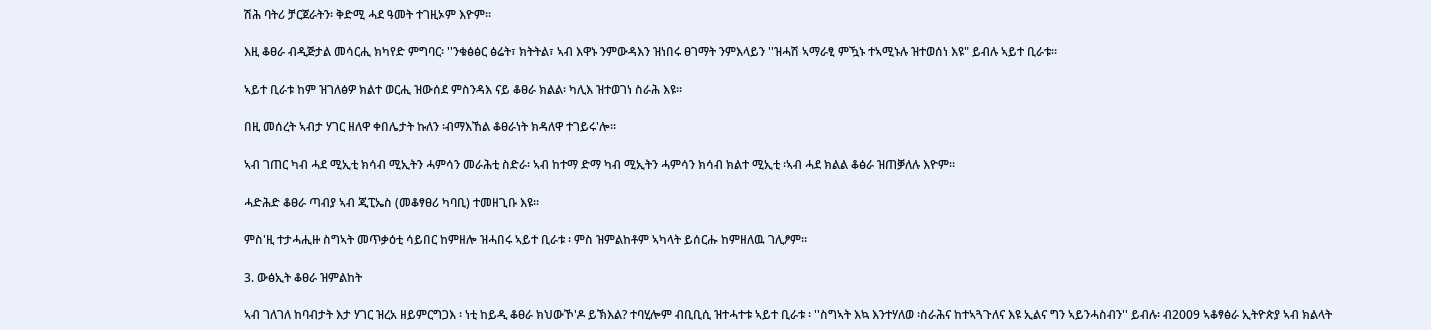ሽሕ ባትሪ ቻርጀራትን፡ ቅድሚ ሓደ ዓመት ተገዚኦም እዮም።

እዚ ቆፀራ ብዲጅታል መሳርሒ ክካየድ ምግባር፡ ''ንቁፅፅር ፅሬት፣ ክትትል፣ ኣብ እዋኑ ንምውዳእን ዝነበሩ ፀገማት ንምእላይን ''ዝሓሽ ኣማራፂ ምዃኑ ተኣሚኑሉ ዝተወሰነ እዩ" ይብሉ ኣይተ ቢራቱ።

ኣይተ ቢራቱ ከም ዝገለፅዎ ክልተ ወርሒ ዝውሰደ ምስንዳእ ናይ ቆፀራ ክልል፡ ካሊእ ዝተወገነ ስራሕ እዩ።

በዚ መሰረት ኣብታ ሃገር ዘለዋ ቀበሌታት ኩለን ፡ብማእኸል ቆፀራነት ክዳለዋ ተገይሩ'ሎ።

ኣብ ገጠር ካብ ሓደ ሚኢቲ ክሳብ ሚኢትን ሓምሳን መራሕቲ ስድራ፡ ኣብ ከተማ ድማ ካብ ሚኢትን ሓምሳን ክሳብ ክልተ ሚኢቲ ፡ኣብ ሓደ ክልል ቆፅራ ዝጠቓለሉ እዮም።

ሓድሕድ ቆፀራ ጣብያ ኣብ ጂፒኤስ (መቆፃፀሪ ካባቢ) ተመዘጊቡ እዩ።

ምስ'ዚ ተታሓሒዙ ስግኣት መጥቃዕቲ ሳይበር ከምዘሎ ዝሓበሩ ኣይተ ቢራቱ ፡ ምስ ዝምልከቶም ኣካላት ይሰርሑ ከምዘለዉ ገሊፆም።

3. ውፅኢት ቆፀራ ዝምልከት

ኣብ ገለገለ ከባብታት እታ ሃገር ዝረአ ዘይምርግጋእ ፡ ነቲ ከይዲ ቆፀራ ክህውኾ'ዶ ይኽእል? ተባሂሎም ብቢቢሲ ዝተሓተቱ ኣይተ ቢራቱ ፡ ''ስግኣት እኳ እንተሃለወ ፡ስራሕና ከተኣጓጉለና እዩ ኢልና ግን ኣይንሓስብን'' ይብሉ፡ ብ2009 ኣቆፃፅራ ኢትዮጵያ ኣብ ክልላት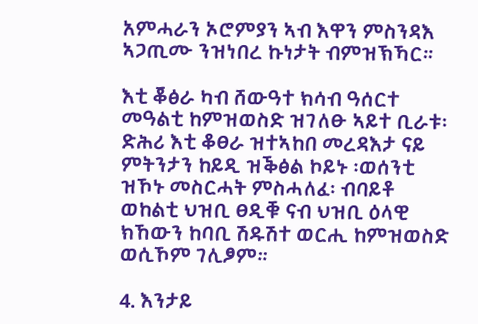አምሓራን ኦሮምያን ኣብ እዋን ምስንዳእ ኣጋጢሙ ንዝነበረ ኩነታት ብምዝኽኻር።

እቲ ቖፅራ ካብ ሸውዓተ ክሳብ ዓሰርተ መዓልቲ ከምዝወስድ ዝገለፁ ኣይተ ቢራቱ፡ ድሕሪ እቲ ቆፀራ ዝተኣከበ መረዳእታ ናይ ምትንታን ከይዲ ዝቕፅል ኮይኑ ፡ወሰንቲ ዝኾኑ መስርሓት ምስሓለፈ፡ ብባይቶ ወከልቲ ህዝቢ ፀዲቑ ናብ ህዝቢ ዕላዊ ክኸውን ከባቢ ሽዱሽተ ወርሒ ከምዝወስድ ወሲኾም ገሊፆም።

4. እንታይ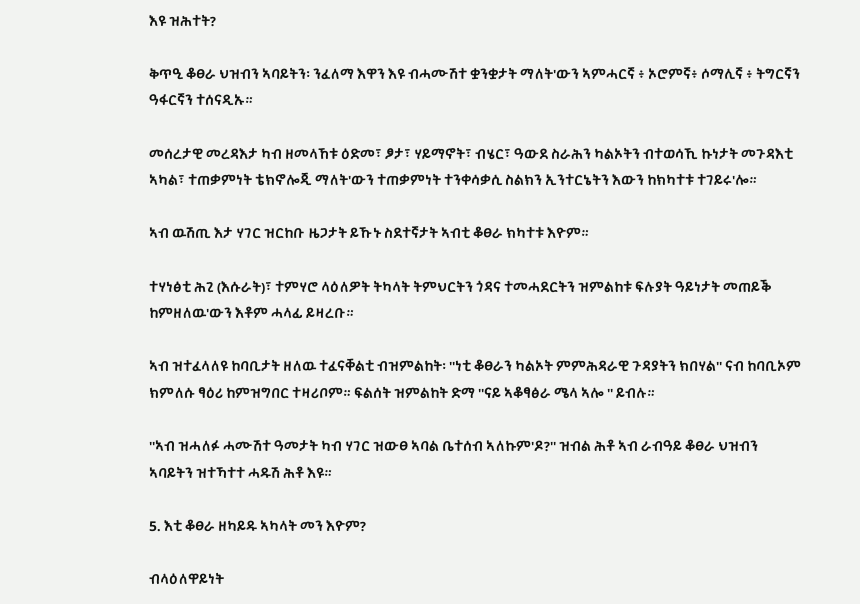እዩ ዝሕተት?

ቅጥዒ ቆፀራ ህዝብን ኣባይትን፡ ንፈለማ እዋን እዩ ብሓሙሽተ ቋንቋታት ማለት'ውን ኣምሓርኛ ፥ ኦሮምኛ፥ ሶማሊኛ ፥ ትግርኛን ዓፋርኛን ተሰናዲኡ።

መሰረታዊ መረዳእታ ካብ ዘመላኸቱ ዕድመ፣ ፆታ፣ ሃይማኖት፣ ብሄር፣ ዓውደ ስራሕን ካልኦትን ብተወሳኺ ኩነታት መጉዳእቲ ኣካል፣ ተጠቃምነት ቴክኖሎጂ ማለት'ውን ተጠቃምነት ተንቀሳቃሲ ስልክን ኢንተርኔትን እውን ከክካተቱ ተገይሩ'ሎ።

ኣብ ዉሽጢ እታ ሃገር ዝርከቡ ዜጋታት ይኹኑ ስደተኛታት ኣብቲ ቆፀራ ክካተቱ እዮም።

ተሃነፅቲ ሕጊ (እሱራት)፣ ተምሃሮ ላዕለዎት ትካላት ትምህርትን ጎዳና ተመሓደርትን ዝምልከቱ ፍሉያት ዓይነታት መጠይቕ ከምዘለዉ'ውን እቶም ሓላፊ ይዛረቡ።

ኣብ ዝተፈላለዩ ከባቢታት ዘለዉ ተፈናቐልቲ ብዝምልከት፡ ''ነቲ ቆፀራን ካልኦት ምምሕዳራዊ ጉዳያትን ክበሃል'' ናብ ከባቢኦም ክምለሱ ፃዕሪ ከምዝግበር ተዛሪቦም። ፍልሰት ዝምልከት ድማ ''ናይ ኣቆፃፅራ ሜላ ኣሎ '' ይብሉ።

''ኣብ ዝሓለፉ ሓሙሽተ ዓመታት ካብ ሃገር ዝውፀ ኣባል ቤተሰብ ኣለኩም'ዶ?'' ዝብል ሕቶ ኣብ ራብዓይ ቆፀራ ህዝብን ኣባይትን ዝተኻተተ ሓዱሽ ሕቶ እዩ።

5. እቲ ቆፀራ ዘካይዱ ኣካላት መን እዮም?

ብላዕለዋይነት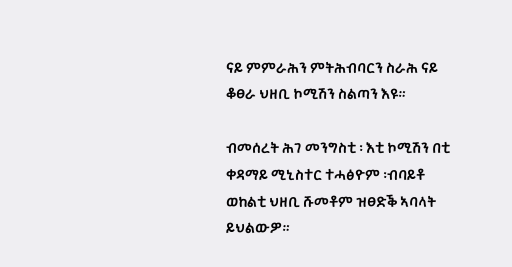ናይ ምምራሕን ምትሕብባርን ስራሕ ናይ ቆፀራ ህዘቢ ኮሚሽን ስልጣን እዩ።

ብመሰረት ሕገ መንግስቲ ፡ እቲ ኮሚሽን በቲ ቀዳማይ ሚኒስተር ተሓፅዮም ፡ብባይቶ ወከልቲ ህዘቢ ሹመቶም ዝፀድቕ ኣባላት ይህልውዎ።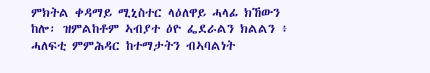ምክትል ቀዳማይ ሚኒስተር ላዕለዋይ ሓላፊ ክኸውን ከሎ፡ ዝምልከቶም ኣብያተ ዕዮ ፌደራልን ክልልን ፥ ሓለፍቲ ምምሕዳር ከተማታትን ብኣባልነት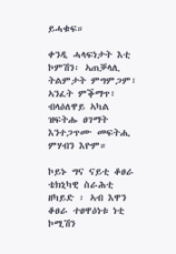ይሓቁፍ።

ቀንዲ ሓላፍነታት እቲ ኮምሽን፡ ኣጠቓላሊ ትልምታት ምግምጋም፣ ኣንፈት ምቕማጥ፣ ብላዕለዋይ ኣካል ዝፍትሑ ፀገማት እንተጋጥሙ መፍትሒ ምሃብን እዮም።

ኮይኑ ግና ናይቲ ቆፀራ ቴክኒካዊ ስራሕቲ ዘካይድ ፡ ኣብ እዋን ቆፀራ ተፀዋዕነቱ ነቲ ኮሚሽን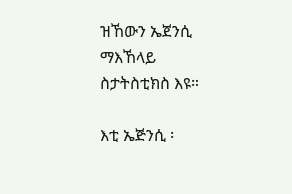ዝኸውን ኤጀንሲ ማእኸላይ ስታትስቲክስ እዩ።

እቲ ኤጅንሲ ፡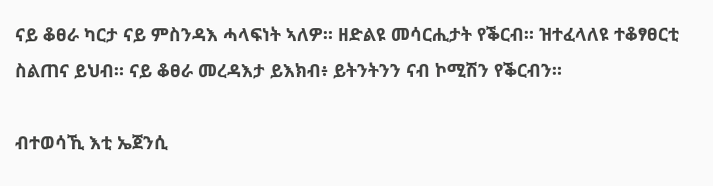ናይ ቆፀራ ካርታ ናይ ምስንዳእ ሓላፍነት ኣለዎ። ዘድልዩ መሳርሒታት የቕርብ። ዝተፈላለዩ ተቆፃፀርቲ ስልጠና ይህብ። ናይ ቆፀራ መረዳእታ ይእክብ፥ ይትንትንን ናብ ኮሚሽን የቕርብን።

ብተወሳኺ እቲ ኤጀንሲ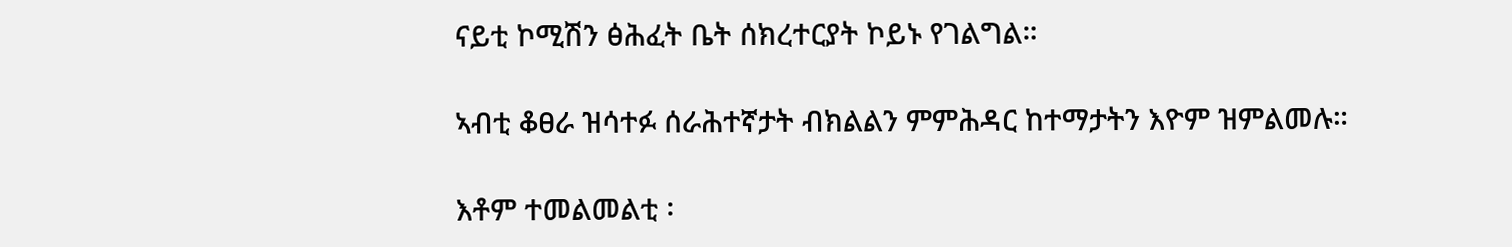ናይቲ ኮሚሽን ፅሕፈት ቤት ሰክረተርያት ኮይኑ የገልግል።

ኣብቲ ቆፀራ ዝሳተፉ ሰራሕተኛታት ብክልልን ምምሕዳር ከተማታትን እዮም ዝምልመሉ።

እቶም ተመልመልቲ ፡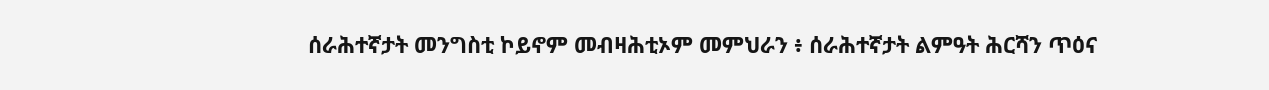ሰራሕተኛታት መንግስቲ ኮይኖም መብዛሕቲኦም መምህራን ፥ ሰራሕተኛታት ልምዓት ሕርሻን ጥዕና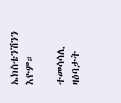ኤክስቴንሽንን እዮም።

ተመሳሳሊ ዛዕባታት